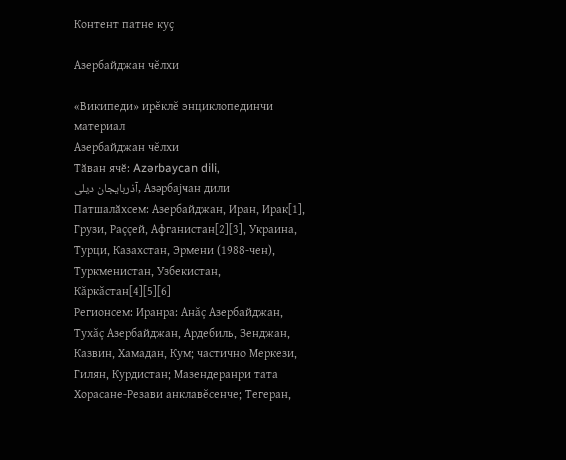Контент патне куҫ

Азербайджан чĕлхи

«Википеди» ирĕклĕ энциклопединчи материал
Азербайджан чĕлхи
Тӑван ячӗ: Azərbaycan dili,
آذربايجان ديلی, Азәрбајҹан дили
Патшалӑхсем: Азербайджан, Иран, Ирак[1], Грузи, Раççей, Афганистан[2][3], Украина, Турци, Казахстан, Эрмени (1988-чен), Туркменистан, Узбекистан, Кăркăстан[4][5][6]
Регионсем: Иранра: Анăç Азербайджан, Тухăç Азербайджан, Ардебиль, Зенджан, Казвин, Хамадан, Кум; частично Меркези, Гилян, Курдистан; Мазендеранри тата Хорасане-Резави анклавĕсенче; Тегеран,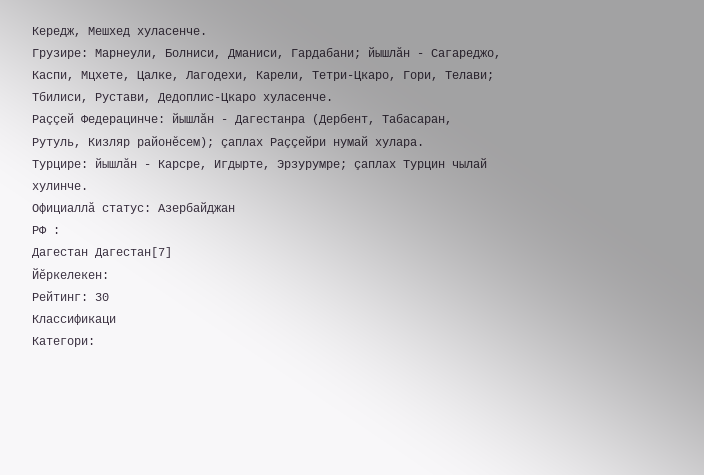Кередж, Мешхед хуласенче.
Грузире: Марнеули, Болниси, Дманиси, Гардабани; йышлăн - Сагареджо, Каспи, Мцхете, Цалке, Лагодехи, Карели, Тетри-Цкаро, Гори, Телави; Тбилиси, Рустави, Дедоплис-Цкаро хуласенче.
Раççей Федерацинче: йышлăн - Дагестанра (Дербент, Табасаран, Рутуль, Кизляр районĕсем); çаплах Раççейри нумай хулара.
Турцире: йышлăн - Карсре, Игдырте, Эрзурумре; çаплах Турцин чылай хулинче.
Официаллӑ статус: Азербайджан
РФ :
Дагестан Дагестан[7]
Йӗркелекен:
Рейтинг: 30
Классификаци
Категори: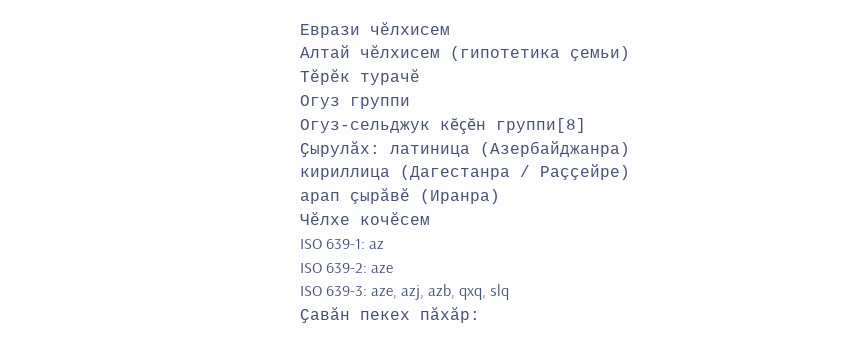Еврази чĕлхисем
Алтай чĕлхисем (гипотетика çемьи)
Тĕрĕк турачĕ
Огуз группи
Огуз-сельджук кĕçĕн группи[8]
Ҫырулӑх: латиница (Азербайджанра)
кириллица (Дагестанра / Раççейре)
арап çырăвĕ (Иранра)
Чӗлхе кочӗсем
ISO 639-1: az
ISO 639-2: aze
ISO 639-3: aze, azj, azb, qxq, slq
Ҫавӑн пекех пӑхӑр: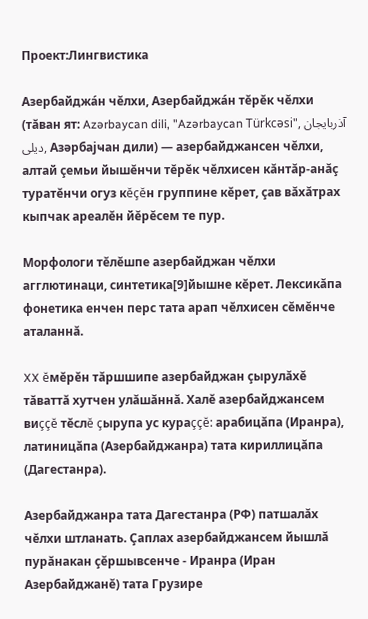Проект:Лингвистика

Азербайджа́н чĕлхи, Азербайджа́н тĕрĕк чĕлхи (тăван ят: Azərbaycan dili, "Azərbaycan Türkcəsi", آذربايجان ديلی, Азәрбајҹан дили) — азербайджансен чĕлхи, алтай çемьи йышĕнчи тĕрĕк чĕлхисен кăнтăр-анăç туратĕнчи огуз кĕçĕн группине кĕрет, çав вăхăтрах кыпчак ареалĕн йĕрĕсем те пур.

Морфологи тĕлĕшпе азербайджан чĕлхи агглютинаци, синтетика[9]йышне кĕрет. Лексикăпа фонетика енчен перс тата арап чĕлхисен сĕмĕнче аталаннă.

XX ĕмĕрĕн тăршшипе азербайджан çырулăхĕ тăваттă хутчен улăшăннă. Халĕ азербайджансем виççĕ тĕслĕ çырупа ус кураççĕ: арабицăпа (Иранра), латиницăпа (Азербайджанра) тата кириллицăпа (Дагестанра).

Азербайджанра тата Дагестанра (РФ) патшалăх чĕлхи штланать. Çаплах азербайджансем йышлă пурăнакан çĕршывсенче - Иранра (Иран Азербайджанĕ) тата Грузире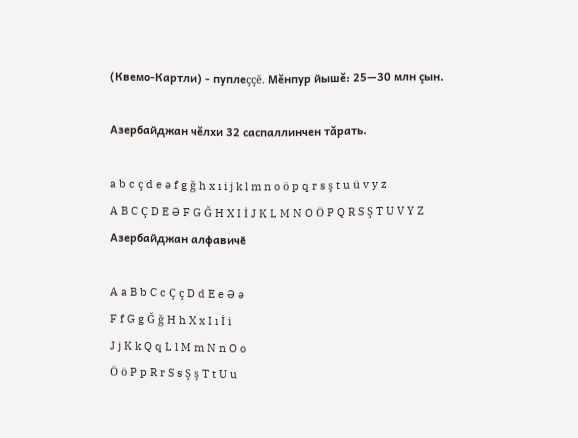(Квемо-Картли) - пуплеççĕ. Мĕнпур йышĕ: 25—30 млн çын.

Азербайджан чĕлхи 32 саспаллинчен тăрать.

a b c ç d e ə f g ğ h x ı i j k l m n o ö p q r s ş t u ü v y z
A B C Ç D E Ə F G Ğ H X I İ J K L M N O Ö P Q R S Ş T U V Y Z
Азербайджан алфавичӗ

A a B b C c Ç ç D d E e Ə ə
F f G g Ğ ğ H h X x I ı İ i
J j K k Q q L l M m N n O o
Ö ö P p R r S s Ş ş T t U u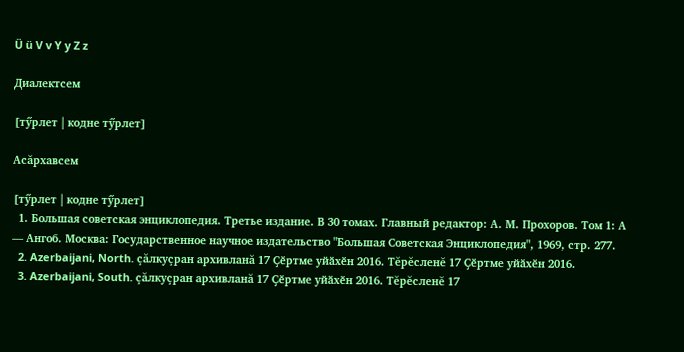Ü ü V v Y y Z z

Диалектсем

[тӳрлет | кодне тӳрлет]

Асăрхавсем

[тӳрлет | кодне тӳрлет]
  1. Большая советская энциклопедия. Третье издание. В 30 томах. Главный редактор: А. М. Прохоров. Том 1: А — Ангоб. Москва: Государственное научное издательство "Большая Советская Энциклопедия", 1969, стр. 277.
  2. Azerbaijani, North. çăлкуçран архивланă 17 Ҫӗртме уйӑхӗн 2016. Тĕрĕсленĕ 17 Ҫӗртме уйӑхӗн 2016.
  3. Azerbaijani, South. çăлкуçран архивланă 17 Ҫӗртме уйӑхӗн 2016. Тĕрĕсленĕ 17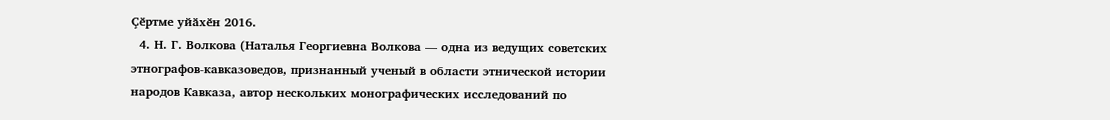Ҫӗртме уйӑхӗн 2016.
  4. Н. Г. Волкова (Наталья Георгиевна Волкова — одна из ведущих советских этнографов-кавказоведов, признанный ученый в области этнической истории народов Кавказа, автор нескольких монографических исследований по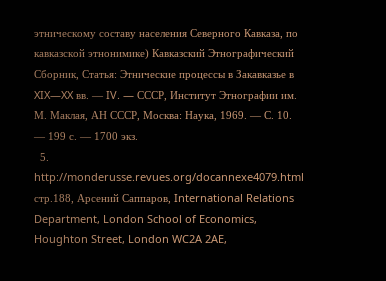этническому составу населения Северного Кавказа, по кавказской этнонимике) Кавказский Этнографический Сборник, Статья: Этнические процессы в Закавказье в XIX—XX вв. — IV. — СССР, Институт Этнографии им. М. Маклая, АН СССР, Москва: Наука, 1969. — С. 10. — 199 с. — 1700 экз.
  5. http://monderusse.revues.org/docannexe4079.html стр.188, Арсений Саппаров, International Relations Department, London School of Economics, Houghton Street, London WC2A 2AE,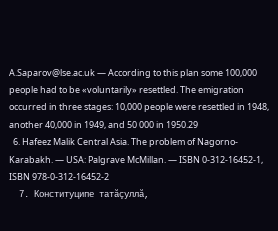A.Saparov@lse.ac.uk — According to this plan some 100,000 people had to be «voluntarily» resettled. The emigration occurred in three stages: 10,000 people were resettled in 1948, another 40,000 in 1949, and 50 000 in 1950.29
  6. Hafeez Malik Central Asia. The problem of Nagorno-Karabakh. — USA: Palgrave McMillan. — ISBN 0-312-16452-1, ISBN 978-0-312-16452-2
  7. Конституципе татăçуллă,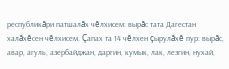республикăри патшалăх чĕлхисем: вырăс тата Дагестан халăхĕсен чĕлхисем. Çапах та 14 чĕлхен çырулăхĕ пур: вырăс, авар, агуль, азербайджан, даргин, кумык, лак, лезгин, нухай,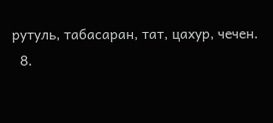рутуль, табасаран, тат, цахур, чечен.
  8.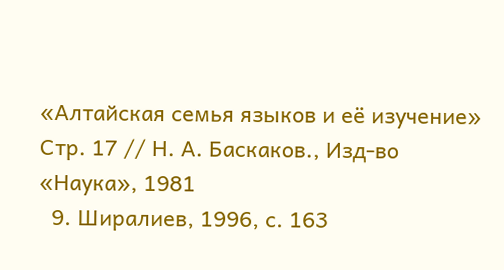«Алтайская семья языков и её изучение» Стр. 17 // Н. А. Баскаков., Изд-во «Наука», 1981
  9. Ширалиев, 1996, с. 163